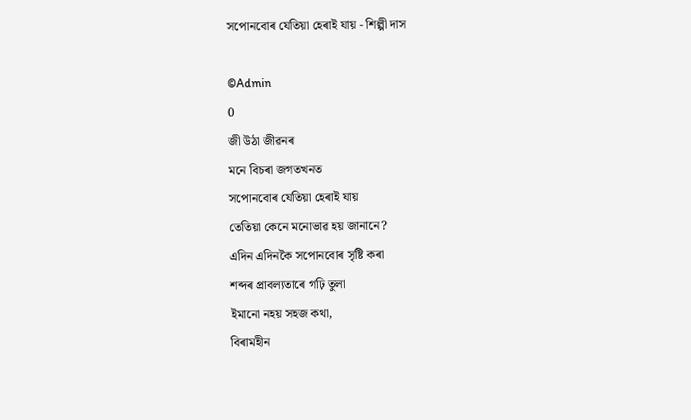সপোনবোৰ যেতিয়া হেৰাই যায় - শিল্পী দাস

©Admin
0
জী উঠা জীৱনৰ
মনে বিচৰা জগতখনত
সপোনবোৰ যেতিয়া হেৰাই যায়
তেতিয়া কেনে মনোভাৱ হয় জানানে?
এদিন এদিনকৈ সপোনবোৰ সৃষ্টি কৰা
শব্দৰ প্ৰাবল্যতাৰে গঢ়ি তুলা
ইমানো নহয় সহজ কথা,
বিৰামহীন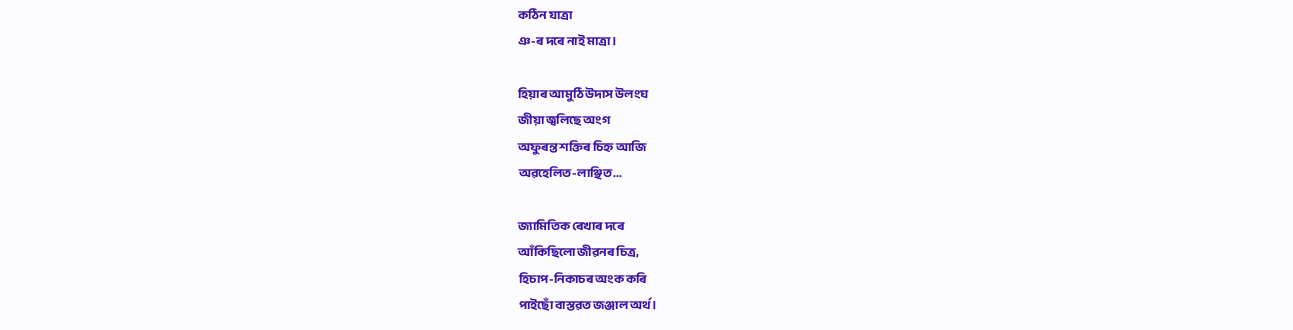কঠিন যাত্ৰা
ঞ-ৰ দৰে নাই মাত্ৰা।

হিয়াৰ আমুঠি উদাস উলংঘ
জীয়া জ্বলিছে অংগ
অফুৰন্ত শক্তিৰ চিহ্ন আজি
অৱহেলিত-লাঞ্ছিত...

জ্যামিতিক ৰেখাৰ দৰে
আঁকিছিলো জীৱনৰ চিত্ৰ,
হিচাপ-নিকাচৰ অংক কৰি
পাইছোঁ বাস্তৱত জঞ্জাল অৰ্থ।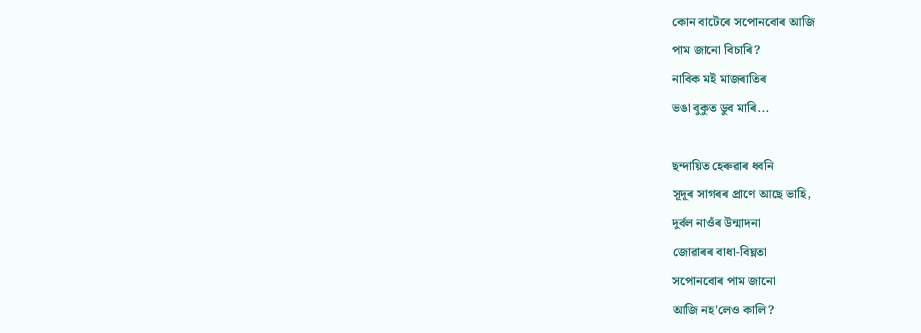কোন বাটেৰে সপোনবোৰ আজি
পাম জানো বিচাৰি?
নাবিক মই মাজৰাতিৰ
ভঙা বুকুত ডুব মাৰি...

ছন্দায়িত হেৰুৱাৰ ধ্বনি
সূদূৰ সাগৰৰ প্ৰাণে আছে ভাহি,
দুৰ্বল নাওঁৰ উন্মাদনা
জোৱাৰৰ বাধা-বিঘ্নতা
সপোনবোৰ পাম জানো
আজি নহ'লেও কালি?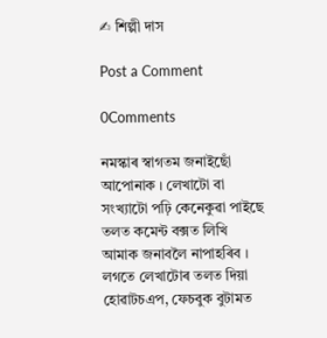✍ শিল্পী দাস

Post a Comment

0Comments

নমস্কাৰ স্বাগতম জনাইছোঁ আপোনাক । লেখাটো বা সংখ্যাটো পঢ়ি কেনেকুৱা পাইছে তলত কমেন্ট বক্সত লিখি আমাক জনাবলৈ নাপাহৰিব । লগতে লেখাটোৰ তলত দিয়া হোৱাটচএপ, ফেচবুক বুটামত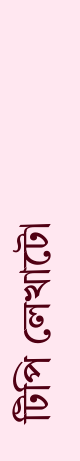টিপি লেখাটো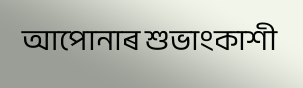আপোনাৰ শুভাংকাশী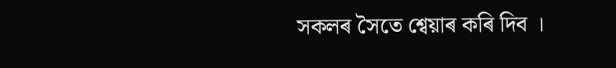সকলৰ সৈতে শ্বেয়াৰ কৰি দিব ।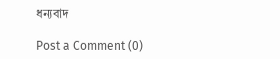ধন্যবাদ

Post a Comment (0)